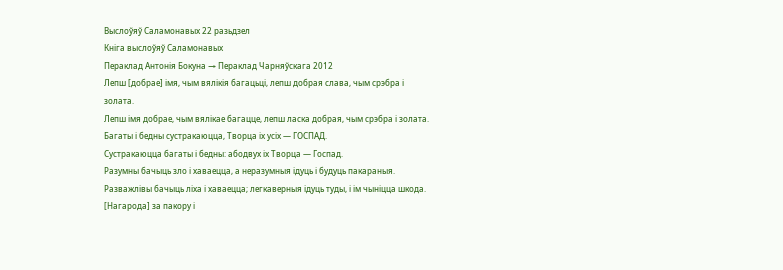Выслоўяў Саламонавых 22 разьдзел
Кніга выслоўяў Саламонавых
Пераклад Антонія Бокуна → Пераклад Чарняўскага 2012
Лепш [добрае] імя, чым вялікія багацьці, лепш добрая слава, чым срэбра і золата.
Лепш імя добрае, чым вялікае багацце, лепш ласка добрая, чым срэбра і золата.
Багаты і бедны сустракаюцца, Творца іх усіх — ГОСПАД.
Сустракаюцца багаты і бедны: абодвух іх Творца — Госпад.
Разумны бачыць зло і хаваецца, а неразумныя ідуць і будуць пакараныя.
Разважлівы бачыць ліха і хаваецца; легкаверныя ідуць туды, і ім чыніцца шкода.
[Нагарода] за пакору і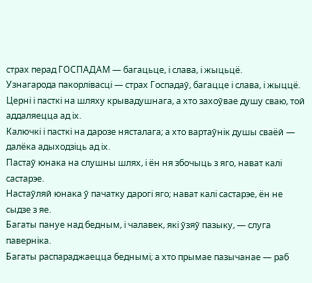страх перад ГОСПАДАМ — багацьце, і слава, і жыцьцё.
Узнагарода пакорлівасці — страх Госпадаў, багацце і слава, і жыццё.
Церні і пасткі на шляху крывадушнага, а хто захоўвае душу сваю, той аддаляецца ад іх.
Калючкі і пасткі на дарозе нясталага; а хто вартаўнік душы сваёй — далёка адыходзіць ад іх.
Пастаў юнака на слушны шлях, і ён ня збочыць з яго, нават калі састарэе.
Настаўляй юнака ў пачатку дарогі яго; нават калі састарэе, ён не сыдзе з яе.
Багаты пануе над бедным, і чалавек, які ўзяў пазыку, — слуга паверніка.
Багаты распараджаецца беднымі; а хто прымае пазычанае — раб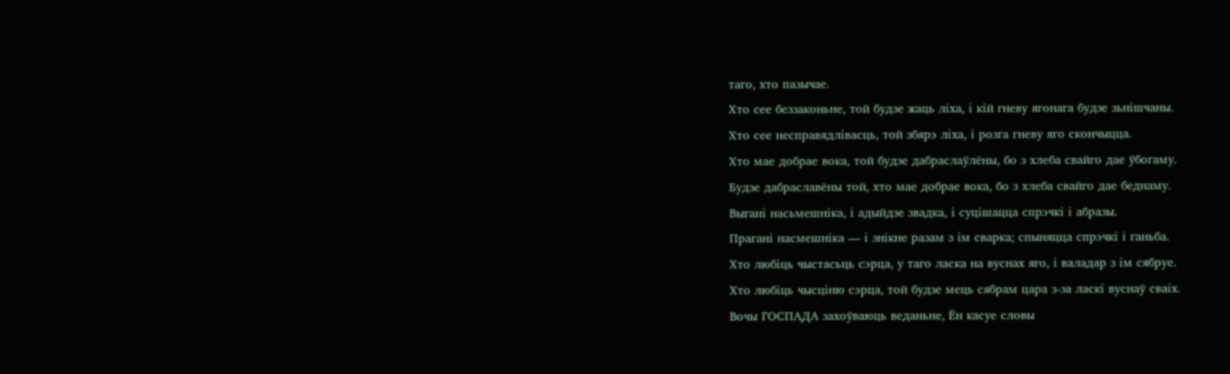таго, хто пазычае.
Хто сее беззаконьне, той будзе жаць ліха, і кій гневу ягонага будзе зьнішчаны.
Хто сее несправядлівасць, той збярэ ліха, і розга гневу яго скончыцца.
Хто мае добрае вока, той будзе дабраслаўлёны, бо з хлеба свайго дае ўбогаму.
Будзе дабраславёны той, хто мае добрае вока, бо з хлеба свайго дае беднаму.
Выгані насьмешніка, і адыйдзе звадка, і суцішацца спрэчкі і абразы.
Прагані насмешніка — і знікне разам з ім сварка; спыняцца спрэчкі і ганьба.
Хто любіць чыстасьць сэрца, у таго ласка на вуснах яго, і валадар з ім сябруе.
Хто любіць чысціню сэрца, той будзе мець сябрам цара з-за ласкі вуснаў сваіх.
Вочы ГОСПАДА захоўваюць веданьне, Ён касуе словы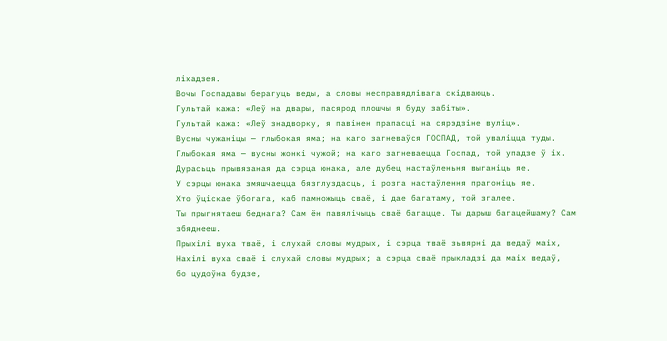ліхадзея.
Вочы Госпадавы берагуць веды, а словы несправядлівага скідваюць.
Гультай кажа: «Леў на двары, пасярод плошчы я буду забіты».
Гультай кажа: «Леў знадворку, я павінен прапасці на сярэдзіне вуліц».
Вусны чужаніцы — глыбокая яма; на каго загневаўся ГОСПАД, той уваліцца туды.
Глыбокая яма — вусны жонкі чужой; на каго загневаецца Госпад, той упадзе ў іх.
Дурасьць прывязаная да сэрца юнака, але дубец настаўленьня выганіць яе.
У сэрцы юнака змяшчаецца бязглуздасць, і розга настаўлення прагоніць яе.
Хто ўціскае ўбогага, каб памножыць сваё, і дае багатаму, той згалее.
Ты прыгнятаеш беднага? Сам ён павялічыць сваё багацце. Ты дарыш багацейшаму? Сам збяднееш.
Прыхілі вуха тваё, і слухай словы мудрых, і сэрца тваё зьвярні да ведаў маіх,
Нахілі вуха сваё і слухай словы мудрых; а сэрца сваё прыкладзі да маіх ведаў,
бо цудоўна будзе,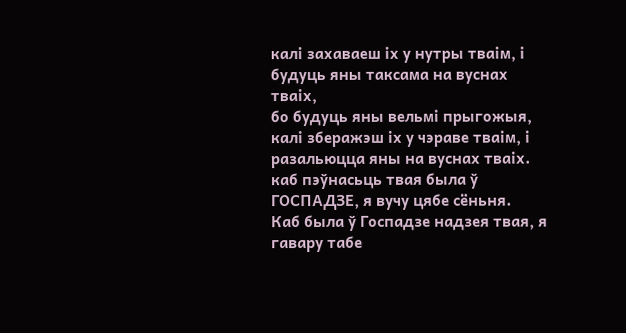калі захаваеш іх у нутры тваім, і будуць яны таксама на вуснах тваіх,
бо будуць яны вельмі прыгожыя, калі зберажэш іх у чэраве тваім, і разальюцца яны на вуснах тваіх.
каб пэўнасьць твая была ў ГОСПАДЗЕ, я вучу цябе сёньня.
Каб была ў Госпадзе надзея твая, я гавару табе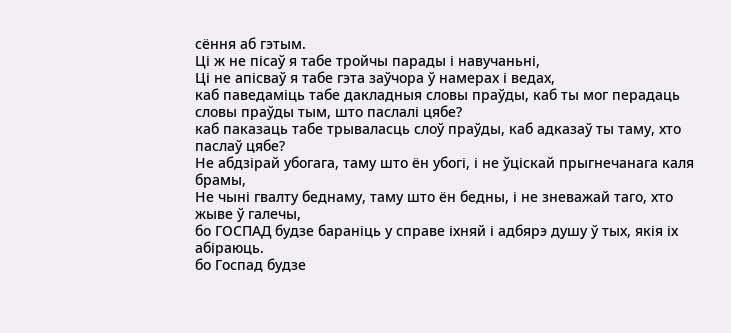сёння аб гэтым.
Ці ж не пісаў я табе тройчы парады і навучаньні,
Ці не апісваў я табе гэта заўчора ў намерах і ведах,
каб паведаміць табе дакладныя словы праўды, каб ты мог перадаць словы праўды тым, што паслалі цябе?
каб паказаць табе трываласць слоў праўды, каб адказаў ты таму, хто паслаў цябе?
Не абдзірай убогага, таму што ён убогі, і не ўціскай прыгнечанага каля брамы,
Не чыні гвалту беднаму, таму што ён бедны, і не зневажай таго, хто жыве ў галечы,
бо ГОСПАД будзе бараніць у справе іхняй і адбярэ душу ў тых, якія іх абіраюць.
бо Госпад будзе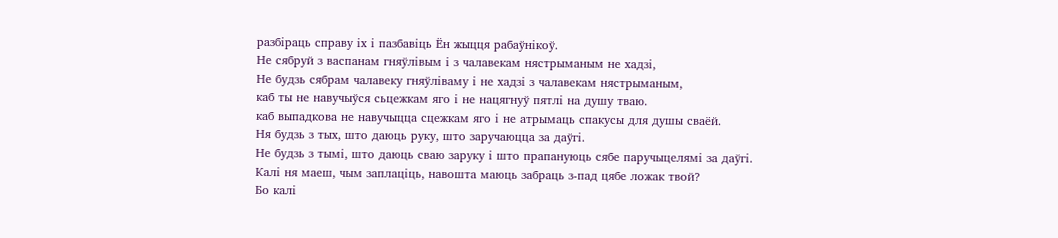разбіраць справу іх і пазбавіць Ён жыцця рабаўнікоў.
Не сябруй з васпанам гняўлівым і з чалавекам нястрыманым не хадзі,
Не будзь сябрам чалавеку гняўліваму і не хадзі з чалавекам нястрыманым,
каб ты не навучыўся сьцежкам яго і не нацягнуў пятлі на душу тваю.
каб выпадкова не навучыцца сцежкам яго і не атрымаць спакусы для душы сваёй.
Ня будзь з тых, што даюць руку, што заручаюцца за даўгі.
Не будзь з тымі, што даюць сваю заруку і што прапануюць сябе паручыцелямі за даўгі.
Калі ня маеш, чым заплаціць, навошта маюць забраць з-пад цябе ложак твой?
Бо калі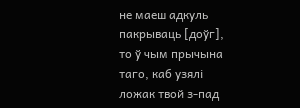не маеш адкуль пакрываць [доўг], то ў чым прычына таго, каб узялі ложак твой з-пад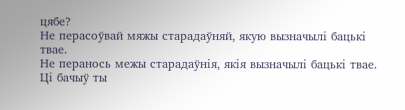цябе?
Не перасоўвай мяжы старадаўняй, якую вызначылі бацькі твае.
Не перанось межы старадаўнія, якія вызначылі бацькі твае.
Ці бачыў ты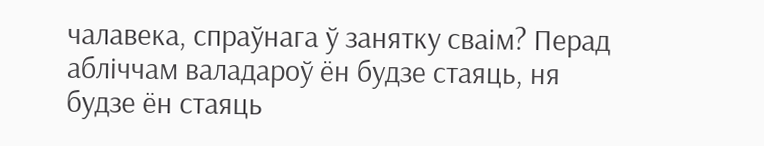чалавека, спраўнага ў занятку сваім? Перад абліччам валадароў ён будзе стаяць, ня будзе ён стаяць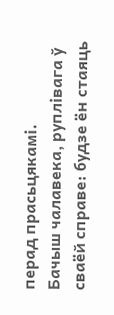перад прасьцякамі.
Бачыш чалавека, руплівага ў сваёй справе: будзе ён стаяць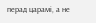перад царамі, а не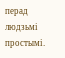перад людзьмі простымі.